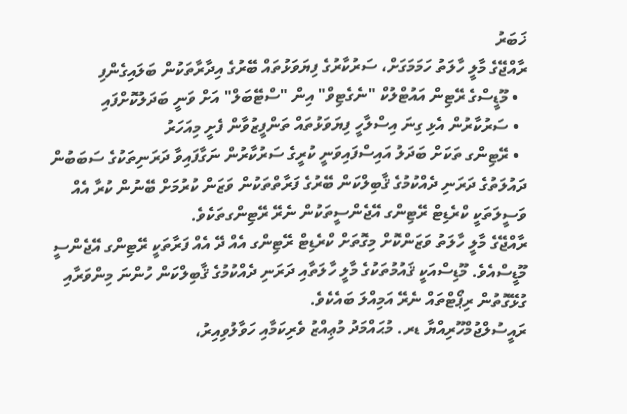ޚަބަރު
ރާއްޖޭގެ މާލީ ހާލަތު ހަމަމަގަށް، ސަރުކާރުގެ ފިޔަވަޅުތައް ބޭރުގެ އިދާރާތަކުން ބަލައިގެންފި
  • މޫޑީސްގެ ރޭޓިން އައުޓްލުކް "ނެގެޓިވް" އިން "ސްޓޭބަލް" އަށް ވަނީ ބަދަލުކޮށްފައި
  • ސަރުކާރުން އެޅި ގިނަ އިސްލާހީ ފިޔަވަޅުތައް ތަންފީޒުވާން ފެށީ މިއަހަރު
  • ރޭޓިންގ ތަކަށް ބަދަލު އައިސްފައިވަނީ ކުރީގެ ސަރުކާރުން ނަގާފައިވާ ދަރަނިތަކުގެ ސަބަބުން
ދައުލަތުގެ ދަރަނި ދެއްކުމުގެ ޤާބިލްކަން ބޭރުގެ ފަރާތްތަކުން ވަޒަން ކުރުމަށް ބޭނުން ކުރާ އެއް ވަސީލަތަކީ ކްރެޑިޓް ރޭޓިންގ އޭޖެންސީތަކުން ނެރޭ ރޭޓިންގތަކެވެ.
ރާއްޖޭގެ މާލީ ހާލަތު ވަޒަންކޮށް މިގޮތަށް ކްރެޑިޓް ރޭޓިންގ އެއް ދޭ އެއް ފަރާތަކީ ރޭޓިންގ އޭޖެންސީ މޫޑީސްއެވެ. މޫޑިސްއަކީ ޤައުމުތަކުގެ މާލީ ހާލަތާއި ދަރަނި ދެއްކުމުގެ ޤާބިލްކަން ހުންނަ މިންވަރާއި ގުޅޭގޮތުން ރިޕޯޓްތައް ނެރޭ އަމިއްލަ ބައެކެވެ.
ރައީސުލްޖުމްހޫރިއްޔާ ޑރ. މުޙައްމަދު މުޢިއްޒު ވެރިކަމާއި ހަވާލުވިއިރު،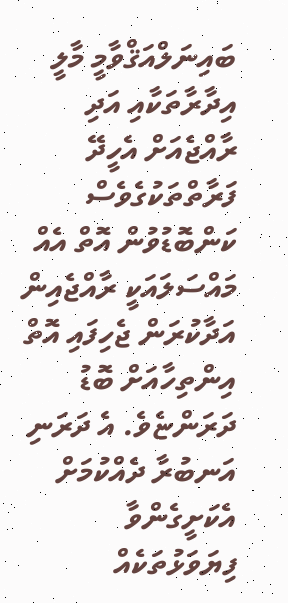ބައިނަލްއަޤްވާމީ މާލީ އިދާރާތަކާއި އަދި ރާއްޖެއަށް އެހީދޭ ފަރާތްތަކުގެވެސް ކަންބޮޑުވުން އޮތް އެއް މައްސަލައަކީ ރާއްޖެއިން އަދާކުރަން ޖެހިފައި އޮތް އިންތިހާއަށް ބޮޑު ދަރަންޏެވެ. އެ ދަރަނި އަނބުރާ ދެއްކުމަށް އެކަށީގެންވާ ފިޔަވަޅުތަކެއް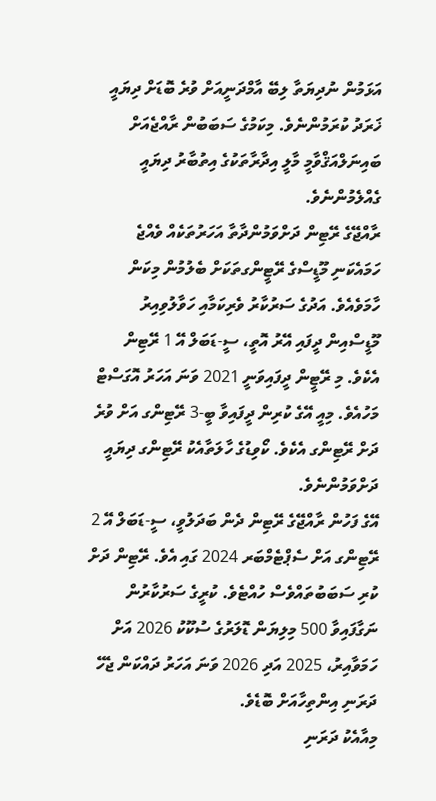އަޅަމުން ނުދިޔަތާ ލިބޭ އާމްދަނީއަށް ވުރެ ބޮޑަށް ދިޔައީ ޚަރަދު ކުރަމުންނެވެ. މިކަމުގެ ސަބަބުން ރާއްޖެއަށް ބައިނަލްއަޤްވާމީ މާލީ އިދާރާތަކުގެ އިތުބާރު ދިޔައީ ގެއްލެމުންނެވެ.
ރާއްޖޭގެ ރޭޓިން ދަށްވަމުންދާތާ އަހަރުތަކެއް ވެއްޖެ
ހަމައެކަނި މޫޑީސްގެ ރޭޓީންގތަކަށް ބެލުމުން މިކަން ހާމަވެއެވެ. އަދުގެ ސަރުކާރު ވެރިކަމާއި ހަވާލުވިއިރު މޫޑީސްއިން ދީފައި އޭރު އޮތީ، ސީ-ޑަބަލް އޭ 1 ރޭޓިން އެކެވެ. މި ރޭޓީން ދީފައިވަނީ 2021 ވަނަ އަހަރު އޮގަސްޓް މަހުއެވެ. މިއީ އޭގެ ކުރިން ދީފައިވާ ބީ-3 ރޭޓިންގ އަށް ވުރެ ދަށް ރޭޓިންގ އެކެވެ. ކޯވިޑުގެ ހާލަތާއެކު ރޭޓިންގ ދިޔައީ ދަށްވަމުންނެވެ.
އޭގެ ފަހުން ރާއްޖޭގެ ރޭޓިން ދެން ބަދަލުވީ، ސީ-ޑަބަލް އޭ 2 ރޭޓިންގ އަށް ސެޕްޓެމްބަރ 2024 ގައި އެވެ. ރޭޓިން ދަށް ކުރި ސަބަބުތައްވެސް ހުއްޓެވެ. ކުރީގެ ސަރުކާރުން ނަގާފައިވާ 500 މިލިޔަން ޑޮލަރުގެ ސުކޫކު 2026 އަށް ހަމަވާއިރު، 2025 އަދި 2026 ވަނަ އަހަރު ދައްކަން ޖެހޭ ދަރަނި އިންތިހާއަށް ބޮޑެވެ.
މިއާއެކު ދަރަނި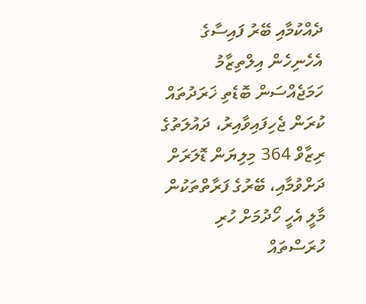ދެއްކުމާއި ބޭރު ފައިސާގެ އެހެނިހެން އިލްތިޒާމު ހަމަޖެއްސަން ބޮޑެތި ޚަރަދުތައް ކުރަން ޖެހިފައިވާއިރު، ދައުލަތުގެ ރިޒާވް 364 މިލިޔަން ޑޮލަރަށް ދަށްވުމާއި، ބޭރުގެ ފަރާތްތަކުން މާލީ އެހީ ހޯދުމަށް ހުރި ހުރަސްތައް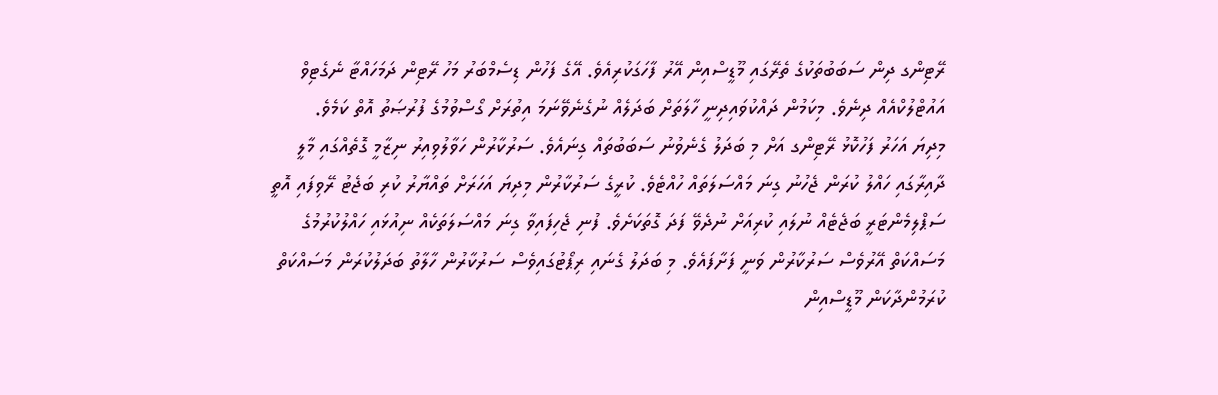ރޭޓިންގ ދިން ސަބަބުތަކުގެ ތެރޭގައި މޫޑީސްއިން އޭރު ފާހަގަކުރިއެވެ. އޭގެ ފަހުން ޑިސެމްބަރު މަހު ރޭޓިން ދަމަހައްޓާ ނެގެޓިވް އައުޓްލުކްއެއް ދިނެވެ. މިކަމުން ދައްކުވައިދިނީ ހާލަތަށް ބަދަލެއް ނުގެނެވޭނަމަ އިތުރަށް ގޯސްވުމުގެ ފުރުޞަތު އޮތް ކަމެވެ.
މިދިޔަ އަހަރު ފަހުކޮޅު ރޭޓިންގ އަށް މި ބަދަލު ގެނެވުނު ސަބަބުތައް ގިނައެވެ. ސަރުކާރުން ހަވާލުވިއިރު ނިޒާމީ ގޮތެއްގައި މާލީ ދާއިރާގައި ހައްލު ކުރަން ޖެހުނު ގިނަ މައްސަލަތައް ހުއްޓެވެ. ކުރީގެ ސަރުކާރުން މިދިޔަ އަހަރަށް ތައްޔާރު ކުރި ބަޖެޓު ރޭވިފައި އޮތީ ސަޕްލިމެންޓަރީ ބަޖެޓެއް ނުލައި ކުރިއަށް ނުދެވޭ ފަދަ ގޮތަކަށެވެ. ފުނި ޖެހިފައިވާ ގިނަ މައްސަލަތަކެއް ނިއުޅައި ހައްލުކުރުމުގެ މަސައްކަތް އޭރުވެސް ސަރުކާރުން ވަނީ ފަށާފައެވެ. މި ބަދަލު ގެނައި ރިޕޯޓުގައިވެސް ސަރުކާރުން ހާލާތު ބަދަލުކުރަން މަސައްކަތް ކުރަމުންދާކަން މޫޑީސްއިން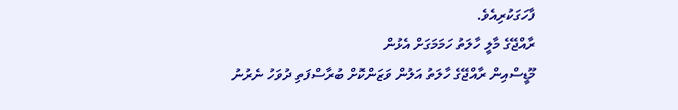ފާހަގަކުރިއެވެ.
ރާއްޖޭގެ މާލީ ހާލަތު ހަމަމަގަށް އެޅުން
މޫޑީސްއިން ރާއްޖޭގެ ހާލަތު އަލުން ވަޒަންކޮށް ބުރާސްފަތި ދުވަހު ނެރުނު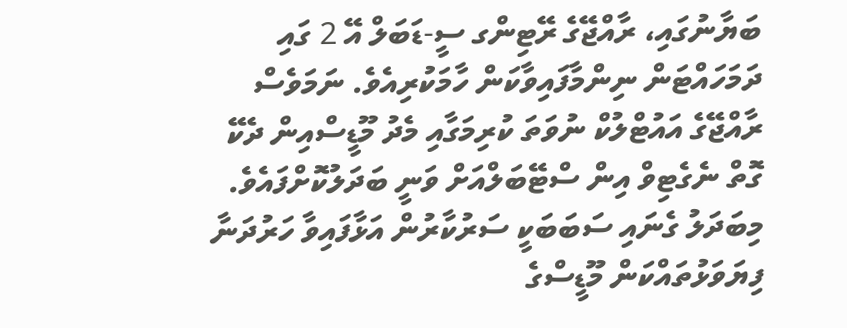ބަޔާނުގައި، ރާއްޖޭގެ ރޭޓިންގ ސީ-ޑަބަލް އޭ 2 ގައި ދަމަހައްޓަން ނިންމާފައިވާކަން ހާމަކުރިއެވެ. ނަމަވެސް ރާއްޖޭގެ އައުޓްލުކް ނުވަތަ ކުރިމަގާއި މެދު މޫޑީސްއިން ދެކޭ ގޮތް ނެގެޓިވް އިން ސްޓޭބަލްއަށް ވަނީ ބަދަލުކޮށްފައެވެ. މިބަދަލު ގެނައި ސަބަބަކީ ސަރުކާރުން އަޅާފައިވާ ހަރުދަނާ ފިޔަވަޅުތައްކަން މޫޑީސްގެ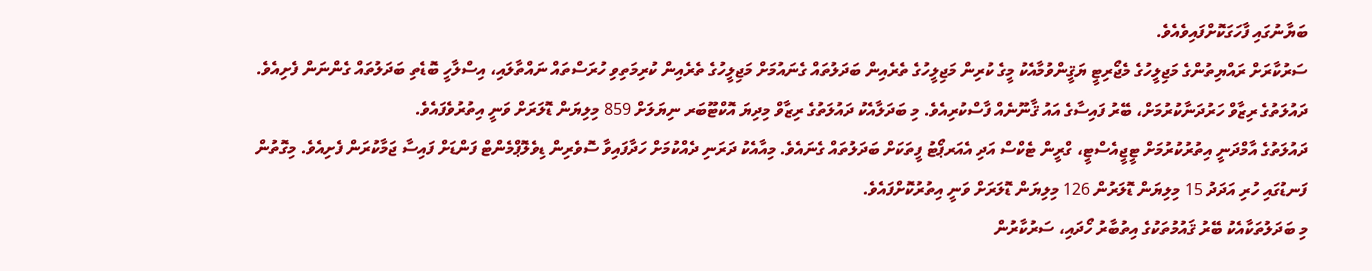ބަޔާނުގައި ފާހަގަކޮށްފައިވެއެވެ.
ސަރުކާރަށް ރައްޔިތުންގެ މަޖިލީހުގެ މެޖޯރިޓީ ޔަޤީންވުމާއެކު މީގެ ކުރިން މަޖިލީހުގެ ތެރެއިން ބަދަލުތައް ގެނައުމަށް މަޖިލީހުގެ ތެރެއިން ކުރިމަތިވި ހުރަސްތައް ނައްތާލައި، އިސްލާހީ ބޮޑެތި ބަދަލުތައް ގެންނަން ފެށިއެވެ. ދައުލަތުގެ ރިޒާވް ހަރުދަނާކުރުމަށް، ބޭރު ފައިސާގެ އައު ޤާނޫނެއް ފާސްކުރިއެވެ. މި ބަދަލާއެކު ދައުލަތުގެ ރިޒާވް މިދިޔަ އޮކްޓޫބަރ ނިޔަލަށް 859 މިލިޔަން ޑޮލަރަށް ވަނީ އިތުރުވެފައެވެ.
ދައުލަތުގެ އާމްދަނީ އިތުރުކުރުމަށް ޓީޖީއެސްޓީ، ގްރީން ޓެކްސް އަދި އެއަރޕޯޓު ފީތަކަށް ބަދަލުތައް ގެނައެވެ. މިއާއެކު ދަރަނި ދެއްކުމަށް ހަދާފައިވާ ސޮވެރިން ޑިވެލޮޕްމެންޓް ފަންޑަށް ފައިސާ ޖަމާކުރަން ފެށިއެވެ. މިގޮތުން ފަނޑުގައި ހުރި އަދަދު 15 މިލިޔަން ޑޮލަރުން 126 މިލިޔަން ޑޮލަރަށް ވަނީ އިތުރުކޮށްފައެވެ.
މި ބަދަލުތަކާއެކު ބޭރު ޤައުމުތަކުގެ އިތުބާރު ހޯދައި، ސަރުކާރުން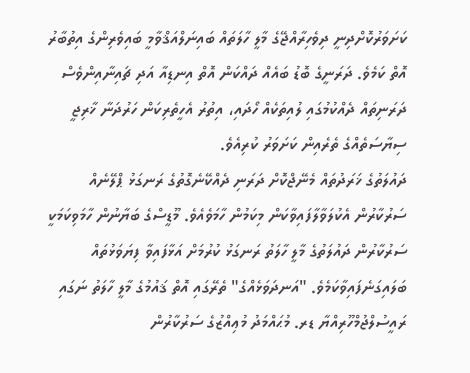ކަށަވަރުކޮށްދިނީ ދިވެހިރާއްޖޭގެ މާލީ ހާލަތައް ބައިނަލްއަޤްވާމީ ބައިވެރިންގެ އިތުބާރު އޮތް ކަމެވެ. ދަރަނީގެ ބޮޑު ބައެއް ދައްކަން އޮތް އިނޑިއާ އަދި ޗައިނާއިންވެސް ދަރަނިތައް ދެއްކުމުގައި ލުއިތަކެއް ހޯދައި، އިތުރު އެހީތެރިކަން ހަރުދަނާ ޚާރިޖީ ސިޔާސަތެއްގެ ތެރެއިން ކަށަވަރު ކުރިއެވެ.
ދައުލަތުގެ ޚަރަދުތައް މެނޭޖްކޮށް ދަރަނި ދެއްކޭނެގޮތުގެ ރަނގަޅު ޕްލޭނެއް ސަރުކާރުން އެކުލަވާލާފައިވާކަން މިކަމުން ހާމަވެއެވެ. މޫޑީސްގެ ބަޔާނުން ހާމަވިކަމަކީ ސަރުކާރުން ދައުލަތުގެ މާލީ ހާލަތު ރަނގަޅު ކުރުމަށް އަޅާފައިވާ ފިޔަވަޅުތައް ބަލައިގަނެފައިވާކަމެވެ. "އަނދަވަޅެއްގެ" ތެރޭގައި އޮތް ޤައުމުގެ މާލީ ހާލަތު ނަގައި ރައީސުލްޖުމްހޫރިއްޔާ ޑރ. މުޙައްމަދު މުޢިއްޒުގެ ސަރުކާރުން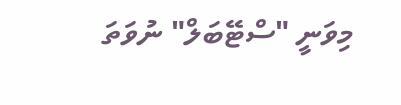މިވަނީ "ސްޓޭބަލް" ނުވަތަ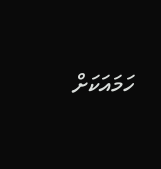ހަމައަކަށް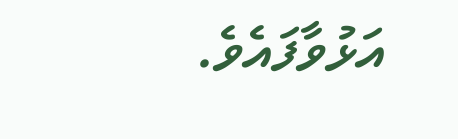އަޅުވާފައެވެ.